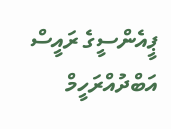ޕީއެންސީގެ ރައީސް އަބްދުއްރަހީމް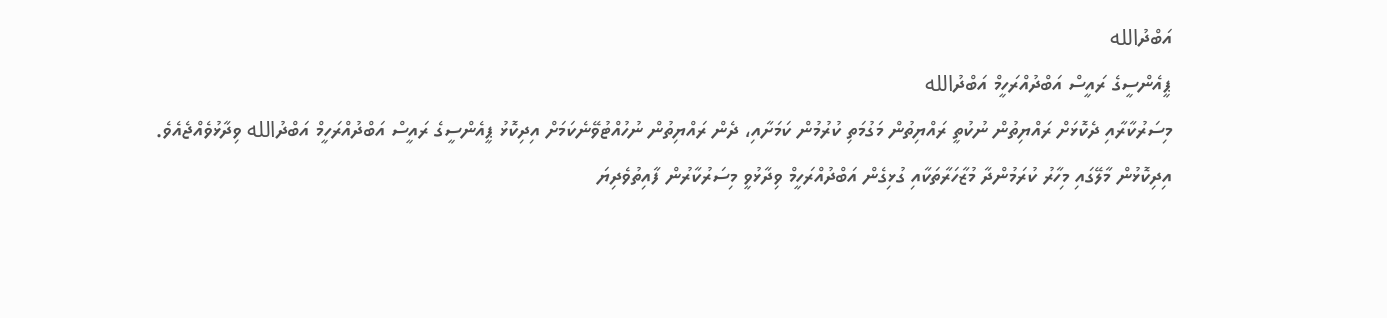އަބްދުالله
ޕީއެންސީގެ ރައީސް އަބްދުއްރަހީމް އަބްދުالله
މިސަރުކާރާއި ދެކޮޅަށް ރައްޔިތުން ނުކުތީ ރައްޔިތުން މަގުމަތި ކުރުމުން ކަމަށާއި، ދެން ރައްޔިތުން ނުހުއްޓުވޭނެކަމަށް އިދިކޮޅު ޕީއެންސީގެ ރައީސް އަބްދުއްރަހީމް އަބްދުالله ވިދާޅުވެއްޖެއެވެ.
އިދިކޮޅުން މާލޭގައި މިހާރު ކުރަމުންދާ މުޒާހަރާތަކާއި ގުޅިގެން އަބްދުއްރަހީމް ވިދާޅުވީ މިސަރުކާރުން ފާއިތުވެދިޔަ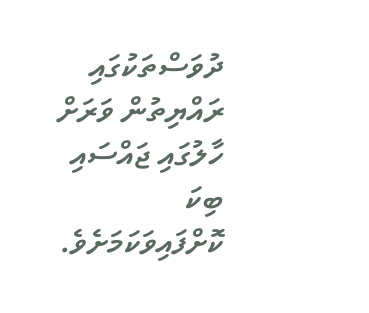ދުވަސްތަކުގައި ރައްޔިތުން ވަރަށް ހާލުގައި ޖައްސައި ބިކަ ކޮށްފައިވަކަމަށެވެ.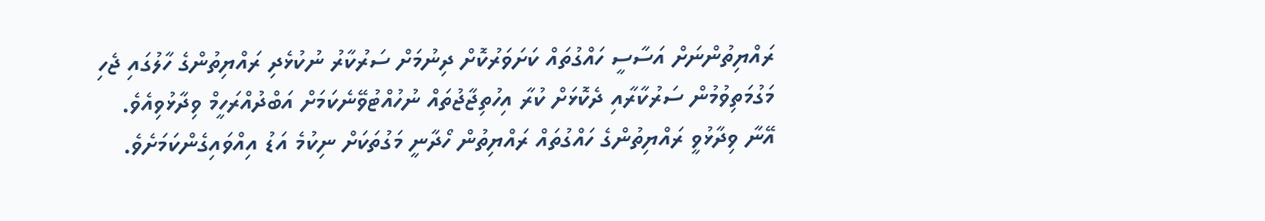ރައްޔިތުންނަށް އަސާސީ ހައްގުތައް ކަށަވަރުކޮށް ދިނުމަށް ސަރުކާރު ނުކުޅެދި ރައްޔިތުންގެ ހާލުގައި ޖެހި މަގުމަތިވުމުން ސަރުކާރާއި ދެކޮޅަށް ކުރާ އިހުތިޖާޖުތައް ނުހުއްޓުވޭނެކަމަށް އަބްދުއްރަހީމް ވިދާޅުވިއެވެ.
އޭނާ ވިދާޅުވީ ރައްޔިތުންގެ ހައްގުތައް ރައްޔިތުން ހޯދާނީ މަގުތަކަށް ނިކުމެ އަޑު އިއްވައިގެންކަމަށެވެ.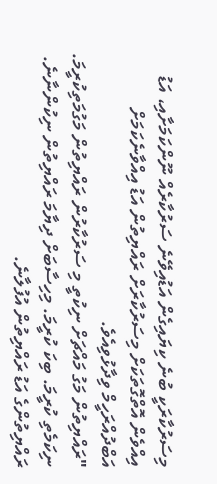މިސަރުކާރަކީ ބުނެ ކިޔައިގެން އަޑުއިވޭނެ ސަރުކާރެއް ނޫންކަމަށާއި، އަޑު އިއްވެން އޮތްގޮތަކަށް މިސަރުކާރަށް ރައްޔިތުން އަޑު އިއްވާނެކަމަށް އަބްދުއްރަހީމް ވިދާޅުވިއެވެ.
"ރައްޔިތުން މަގު މައްޗަށް ނިކުތީ މި ސަރުކާރުން ރައްޔިތުން މަގުމަތިކުރީމަ. ނިކަމެތި ކުރީމަ. ބިކަ ކުރީމަ. މިހިސާބަށް ދިޔާމަ ރައްޔިތުން ނިކުންނާނެ. ރައްޔިތުންގެ އަޑު ރައްޔިތުން އުފުލާނެ.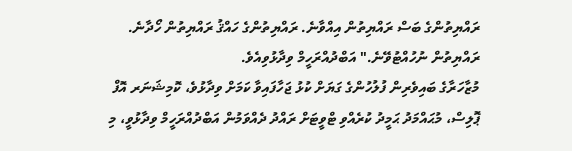ރައްޔިތުންގެ ބަސް ރައްޔިތުން އިއްވާނެ. ރައްޔިތުންގެ ހައްޤު ރައްޔިތުން ހޯދާނެ. ރައްޔިތުން ނުހުއްޓުވޭނެ." އަބްދުއްރަހީމް ވިދާޅުވިއެވެ.
މުޒާހަރާގެ ބައިވެރިން ފުލުހުންގެ ގަޔަށް ކުޅު ޖަހާފައިވާ ކަމަށް ވިދާޅުވެ، ކޮމިޝަނަރ އޮފް ޕޮލިސް، މުޙައްމަދު ޙަމީދު ކުރެއްވި ޓްވީޓަށް ރައްދު ދެއްވަމުން އަބްދުއްރަހީމް ވިދާޅުވީ، މި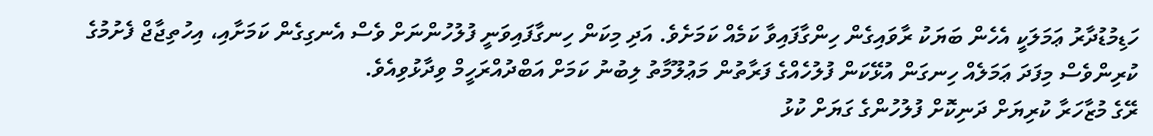ހަޑިމުޑުދާރު ޢަމަލަކީ އެހެން ބަޔަކު ރާވައިގެން ހިންގާފައިވާ ކަމެއް ކަމަށެވެ. އަދި މިކަން ހިނގާފައިވަނީ ފުލުހުންނަށް ވެސް އެނގިގެން ކަމަށާއި، އިހުތިޖާޖް ފެށުމުގެ ކުރިންވެސް މިފަދަ ޢަމަލެއް ހިނގަން އުޅޭކަން ފުލުހެއްގެ ފަރާތުން މަޢުލޫމާތު ލިބުނު ކަމަށް އަބްދުއްރަހީމް ވިދާޅުވިއެވެ.
ރޭގެ މުޒާހަރާ ކުރިޔަށް ދަނިކޮށް ފުލުހުންގެ ގަޔަށް ކުޅު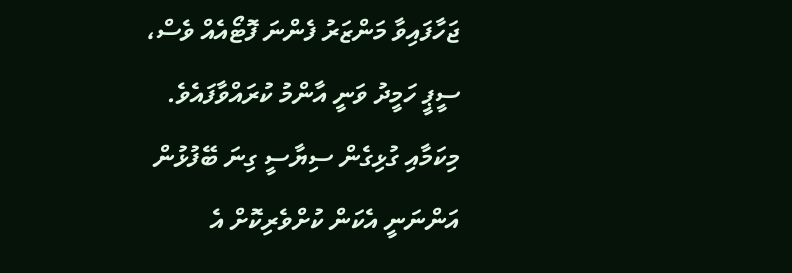ޖަހާފައިވާ މަންޒަރު ފެންނަ ފޮޓޯއެއް ވެސް، ސީޕީ ހަމީދު ވަނީ އާންމު ކުރައްވާފައެވެ. މިކަމާއި ގުޅިގެން ސިޔާސީ ގިނަ ބޭފުޅުން އަންނަނީ އެކަން ކުށްވެރިކޮށް އެ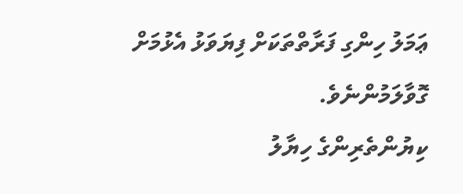ޢަމަލު ހިންގި ފަރާތްތަކަށް ފިޔަވަޅު އެޅުމަށް ގޮވާލަމުންނެވެ.
ކިޔުންތެރިންގެ ހިޔާލު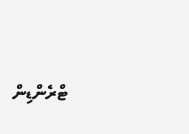ޓްރެންޑިން